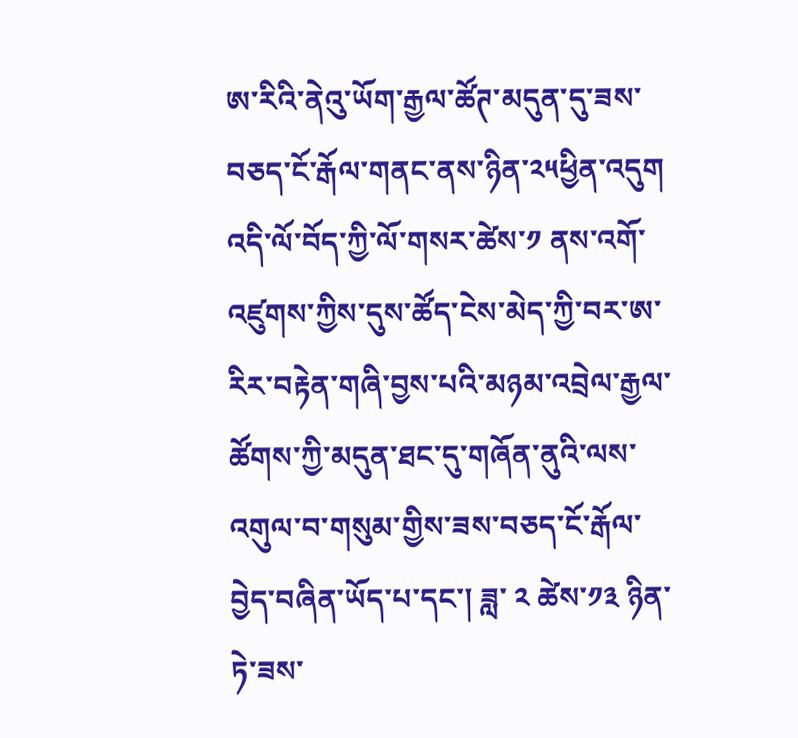ཨ་རིའི་ནེའུ་ཡོག་རྒྱལ་ཚོཊ་མདུན་དུ་ཟས་བཅད་ངོ་རྒོལ་གནང་ནས་ཉིན་༢༥ཕྱིན་འདུག
འདི་ལོ་བོད་ཀྱི་ལོ་གསར་ཚེས་༡ ནས་འགོ་འཛུགས་ཀྱིས་དུས་ཚོད་ངེས་མེད་ཀྱི་བར་ཨ་རིར་བརྟེན་གཞི་བྱས་པའི་མཉམ་འབྲེལ་རྒྱལ་ཚོགས་ཀྱི་མདུན་ཐང་དུ་གཞོན་ནུའི་ལས་འགུལ་བ་གསུམ་གྱིས་ཟས་བཅད་ངོ་རྒོལ་བྱེད་བཞིན་ཡོད་པ་དང་། ཟླ་ ༢ ཚེས་༡༣ ཉིན་ཏེ་ཟས་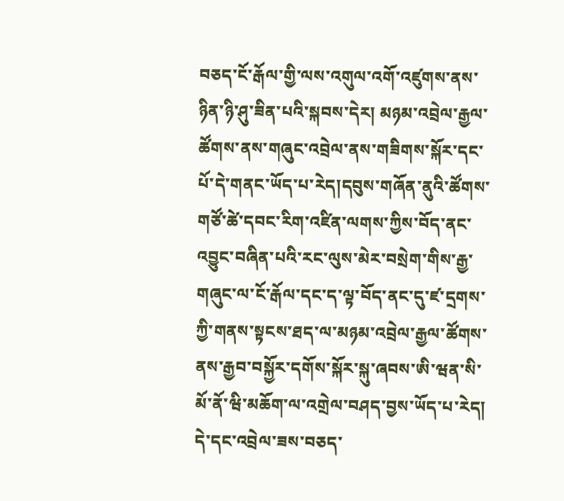བཅད་ངོ་རྒོལ་གྱི་ལས་འགུལ་འགོ་འཛུགས་ནས་ཉིན་ཉི་ཤུ་ཟིན་པའི་སྐབས་དེར། མཉམ་འབྲེལ་རྒྱལ་ཚོགས་ནས་གཞུང་འབྲེལ་ནས་གཟིགས་སྐོར་དང་པོ་དེ་གནང་ཡོད་པ་རེད།དབུས་གཞོན་ནུའི་ཚོགས་གཙོ་ཚེ་དབང་རིག་འཛིན་ལགས་ཀྱིས་བོད་ནང་འབྱུང་བཞིན་པའི་རང་ལུས་མེར་བསྲེག་གིས་རྒྱ་གཞུང་ལ་ངོ་རྒོལ་དང་ད་ལྟ་བོད་ནང་དུ་ཛ་དྲགས་ཀྱི་གནས་སྟངས་ཐད་ལ་མཉམ་འབྲེལ་རྒྱལ་ཚོགས་ནས་རྒྱབ་བསྐྱོར་དགོས་སྐོར་སྐུ་ཞབས་ཨི་ཝན་སི་མོ་ནོ་ཝི་མཆོག་ལ་འགྲེལ་བཤད་བྱས་ཡོད་པ་རེད། དེ་དང་འབྲེལ་ཟས་བཅད་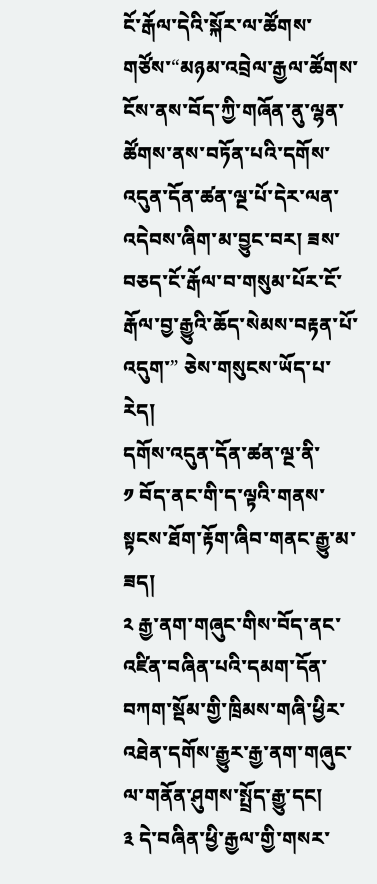ངོ་རྒོལ་དེའི་སྐོར་ལ་ཚོགས་གཙོས་“མཉམ་འབྲེལ་རྒྱལ་ཚོགས་ངོས་ནས་བོད་ཀྱི་གཞོན་ནུ་ལྷན་ཚོགས་ནས་བཏོན་པའི་དགོས་འདུན་དོན་ཚན་ལྔ་པོ་དེར་ལན་འདེབས་ཞིག་མ་བྱུང་བར། ཟས་བཅད་ངོ་རྒོལ་བ་གསུམ་པོར་ངོ་རྒོལ་བྱ་རྒྱུའི་ཆོད་སེམས་བརྟན་པོ་འདུག་” ཅེས་གསུངས་ཡོད་པ་རེད།
དགོས་འདུན་དོན་ཚན་ལྔ་ནི་
༡ བོད་ནང་གི་ད་ལྟའི་གནས་སྟངས་ཐོག་རྟོག་ཞིབ་གནང་རྒྱུ་མ་ཟད།
༢ རྒྱ་ནག་གཞུང་གིས་བོད་ནང་འཛིན་བཞིན་པའི་དམག་དོན་བཀག་སྡོམ་གྱི་ཁྲིམས་གཞི་ཕྱིར་འཐེན་དགོས་རྒྱུར་རྒྱ་ནག་གཞུང་ལ་གནོན་ཤུགས་སྤྲོད་རྒྱུ་དང།
༣ དེ་བཞིན་ཕྱི་རྒྱལ་གྱི་གསར་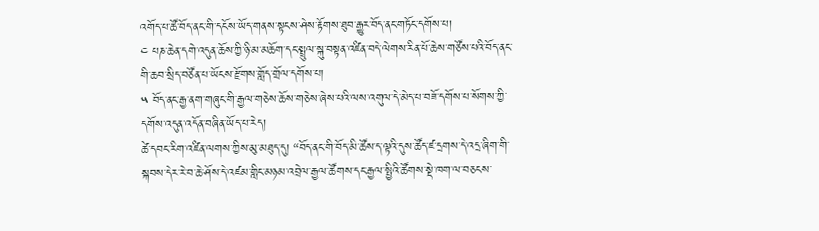འགོད་པ་ཚོ་བོད་ནང་གི་དངོས་ཡོད་གནས་སྟངས་ཤེས་རྟོགས་ཐུབ་རྒྱུར་བོད་ནང་གཏོང་དགོས་པ།
༤ པཎ་ཆེན་དགེ་འདུན་ཆོས་ཀྱི་ཉི་མ་མཆོག་དང་སྤྲུལ་སྐུ་བསྟན་འཛིན་བདེ་ལེགས་རིན་པོ་ཆེས་གཙོས་པའི་བོད་ནང་གི་ཆབ་སྲིད་བཙོན་པ་ཡོངས་རྫོགས་གློད་གྲོལ་དགོས་པ།
༥ བོད་ནང་རྒྱ་ནག་གཞུང་གི་རྒྱལ་གཅེས་ཆོས་གཅེས་ཞེས་པའི་ལས་འགུལ་དེ་མེད་པ་བཟོ་དགོས་པ་སོགས་ཀྱི་དགོས་འདུན་འདོན་བཞིན་ཡོད་པ་རེད།
ཚེ་དབང་རིག་འཛིན་ལགས་ཀྱིས་མུ་མཐུད་དུ། “བོད་ནང་གི་བོད་མི་ཚོས་ད་ལྟའི་དུས་ཚོད་ཛ་དྲགས་དེ་འདྲ་ཞིག་གི་སྐབས་དེར་རེ་བ་ཆེ་ཤོས་དེ་འཛམ་གླིང་མཉམ་འབྲེལ་རྒྱལ་ཚོགས་དང་རྒྱལ་སྤྱིའི་ཚོགས་སྡེ་ཁག་ལ་བཅངས་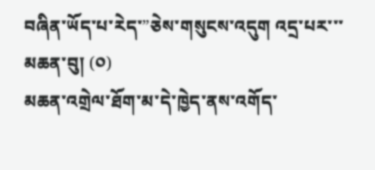བཞིན་ཡོད་པ་རེད་”ཅེས་གསུངས་འདུག འདྲ་པར་་་
མཆན་བུ། (༠)
མཆན་འགྲེལ་ཐོག་མ་དེ་ཁྱེད་ནས་འགོད་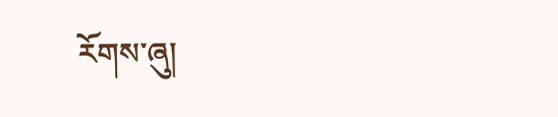རོགས་ཞུ།